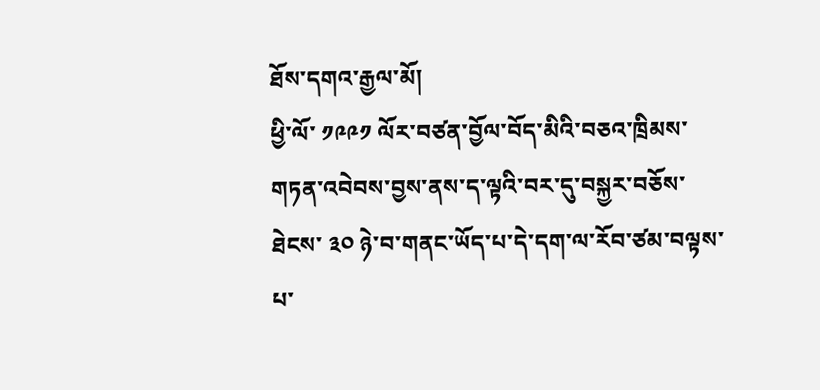ཐོས་དགའ་རྒྱལ་མོ།
ཕྱི་ལོ་ ༡༩༩༡ ལོར་བཙན་བྱོལ་བོད་མིའི་བཅའ་ཁྲིམས་གཏན་འབེབས་བྱས་ནས་ད་ལྟའི་བར་དུ་བསྐྱར་བཅོས་ཐེངས་ ༣༠ ཉེ་བ་གནང་ཡོད་པ་དེ་དག་ལ་རོབ་ཙམ་བལྟས་པ་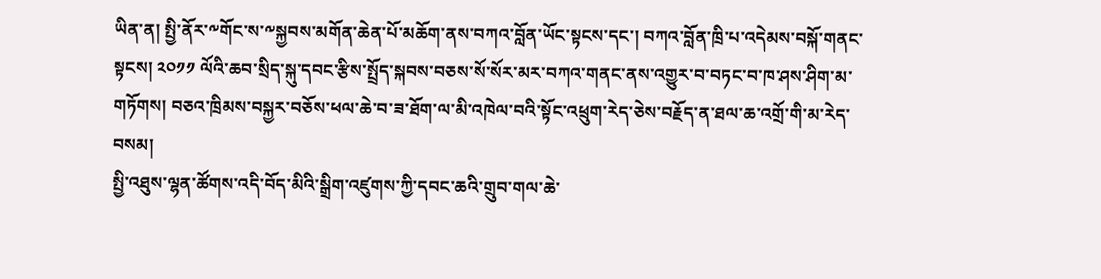ཡིན་ན། སྤྱི་ནོར་༸གོང་ས་༸སྐྱབས་མགོན་ཆེན་པོ་མཆོག་ནས་བཀའ་བློན་ཡོང་སྟངས་དང་། བཀའ་བློན་ཁྲི་པ་འདེམས་བསྐོ་གནང་སྟངས། ༢༠༡༡ ལོའི་ཆབ་སྲིད་སྐུ་དབང་རྩིས་སྤྲོད་སྐབས་བཅས་སོ་སོར་མར་བཀའ་གནང་ནས་འགྱུར་བ་བཏང་བ་ཁ་ཤས་ཤིག་མ་གཏོགས། བཅའ་ཁྲིམས་བསྐྱར་བཅོས་ཕལ་ཆེ་བ་ཟ་ཐོག་ལ་མི་འཁེལ་བའི་སྟོང་འཕྲུག་རེད་ཅེས་བརྗོད་ན་ཐལ་ཆ་འགྲོ་གི་མ་རེད་བསམ།
སྤྱི་འཐུས་ལྷན་ཚོགས་འདི་བོད་མིའི་སྒྲིག་འཛུགས་ཀྱི་དབང་ཆའི་གྲུབ་གལ་ཆེ་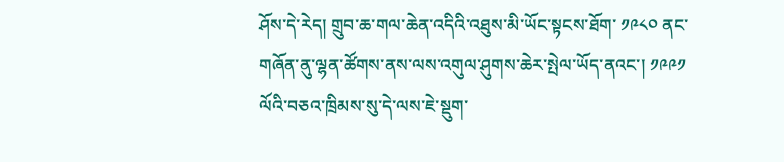ཤོས་དེ་རེད། གྲུབ་ཆ་གལ་ཆེན་འདིའི་འཐུས་མི་ཡོང་སྟངས་ཐོག་ ༡༩༨༠ ནང་གཞོན་ནུ་ལྷན་ཚོགས་ནས་ལས་འགུལ་ཤུགས་ཆེར་སྤེལ་ཡོད་ནའང་། ༡༩༩༡ ལོའི་བཅའ་ཁྲིམས་སུ་དེ་ལས་ཇེ་སྡུག་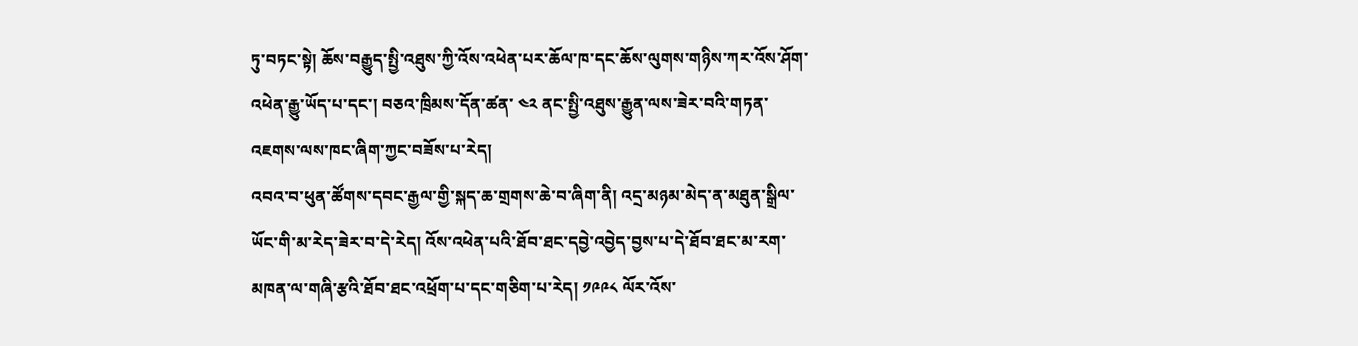ཏུ་བཏང་སྟེ། ཆོས་བརྒྱུད་སྤྱི་འཐུས་ཀྱི་འོས་འཕེན་པར་ཆོལ་ཁ་དང་ཆོས་ལུགས་གཉིས་ཀར་འོས་ཤོག་འཕེན་རྒྱུ་ཡོད་པ་དང་། བཅའ་ཁྲིམས་དོན་ཚན་ ༤༢ ནང་སྤྱི་འཐུས་རྒྱུན་ལས་ཟེར་བའི་གཏན་འཇགས་ལས་ཁང་ཞིག་ཀྱང་བཟོས་པ་རེད།
འབའ་བ་ཕུན་ཚོགས་དབང་རྒྱལ་གྱི་སྐད་ཆ་གྲགས་ཆེ་བ་ཞིག་ནི། འདྲ་མཉམ་མེད་ན་མཐུན་སྒྲིལ་ཡོང་གི་མ་རེད་ཟེར་བ་དེ་རེད། འོས་འཕེན་པའི་ཐོབ་ཐང་དབྱེ་འབྱེད་བྱས་པ་དེ་ཐོབ་ཐང་མ་རག་མཁན་ལ་གཞི་རྩའི་ཐོབ་ཐང་འཕྲོག་པ་དང་གཅིག་པ་རེད། ༡༩༩༨ ལོར་འོས་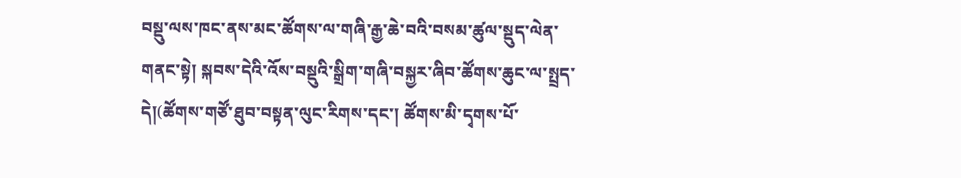བསྡུ་ལས་ཁང་ནས་མང་ཚོགས་ལ་གཞི་རྒྱ་ཆེ་བའི་བསམ་ཚུལ་སྡུད་ལེན་གནང་སྟེ། སྐབས་དེའི་འོས་བསྡུའི་སྒྲིག་གཞི་བསྐྱར་ཞིབ་ཚོགས་ཆུང་ལ་སྤྲད་དེ།(ཚོགས་གཙོ་ཐུབ་བསྟན་ལུང་རིགས་དང་། ཚོགས་མི་དྭགས་པོ་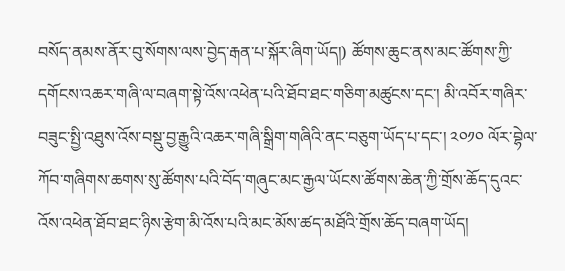བསོད་ནམས་ནོར་བུ་སོགས་ལས་བྱེད་རྒན་པ་སྐོར་ཞིག་ཡོད།) ཚོགས་ཆུང་ནས་མང་ཚོགས་ཀྱི་དགོངས་འཆར་གཞི་ལ་བཞག་སྟེ་འོས་འཕེན་པའི་ཐོབ་ཐང་གཅིག་མཚུངས་དང་། མི་འབོར་གཞིར་བཟུང་སྤྱི་འཐུས་འོས་བསྡུ་བྱ་རྒྱུའི་འཆར་གཞི་སྒྲིག་གཞིའི་ནང་བཅུག་ཡོད་པ་དང་། ༢༠༡༠ ལོར་བྷེལ་ཀོབ་གཞིགས་ཆགས་སུ་ཚོགས་པའི་བོད་གཞུང་མང་རྒྱལ་ཡོངས་ཚོགས་ཆེན་ཀྱི་གྲོས་ཆོད་དུའང་འོས་འཕེན་ཐོབ་ཐང་ཉིས་རྩེག་མི་འོས་པའི་མང་མོས་ཚད་མཐོའི་གྲོས་ཆོད་བཞག་ཡོད།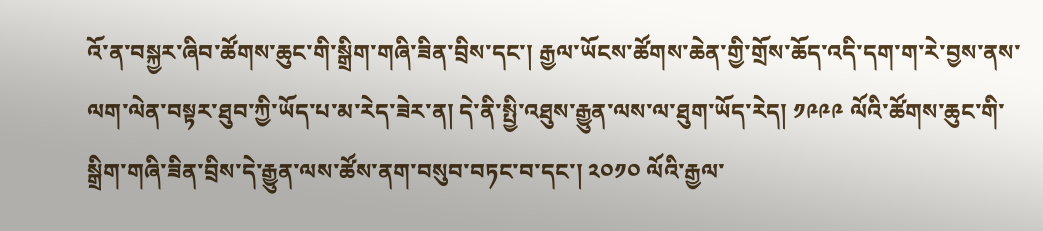འོ་ན་བསྐྱར་ཞིབ་ཚོགས་ཆུང་གི་སྒྲིག་གཞི་ཟིན་བྲིས་དང་། རྒྱལ་ཡོངས་ཚོགས་ཆེན་གྱི་གྲོས་ཆོད་འདི་དག་ག་རེ་བྱས་ནས་ལག་ལེན་བསྟར་ཐུབ་ཀྱི་ཡོད་པ་མ་རེད་ཟེར་ན། དེ་ནི་སྤྱི་འཐུས་རྒྱུན་ལས་ལ་ཐུག་ཡོད་རེད། ༡༩༩༩ ལོའི་ཚོགས་ཆུང་གི་སྒྲིག་གཞི་ཟིན་བྲིས་དེ་རྒྱུན་ལས་ཚོས་ནག་བསུབ་བཏང་བ་དང་། ༢༠༡༠ ལོའི་རྒྱལ་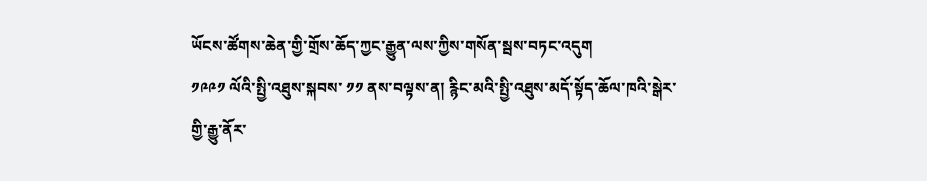ཡོངས་ཚོགས་ཆེན་གྱི་གྲོས་ཆོད་ཀྱང་རྒྱུན་ལས་ཀྱིས་གསོན་སྦས་བཏང་འདུག
༡༩༩༡ ལོའི་སྤྱི་འཐུས་སྐབས་ ༡༡ ནས་བལྟས་ན། རྙིང་མའི་སྤྱི་འཐུས་མདོ་སྟོད་ཆོལ་ཁའི་སྒེར་གྱི་རྒྱུ་ནོར་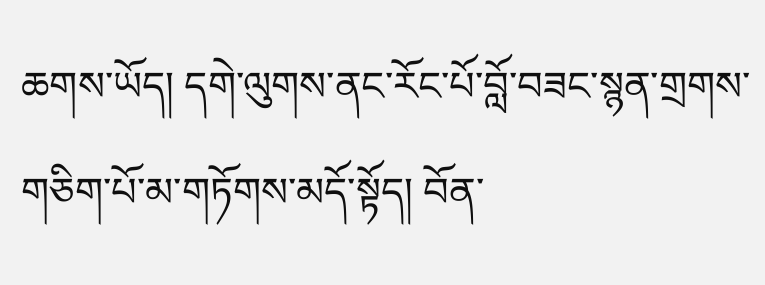ཆགས་ཡོད། དགེ་ལུགས་ནང་རོང་པོ་བློ་བཟང་སྙན་གྲགས་གཅིག་པོ་མ་གཏོགས་མདོ་སྟོད། བོན་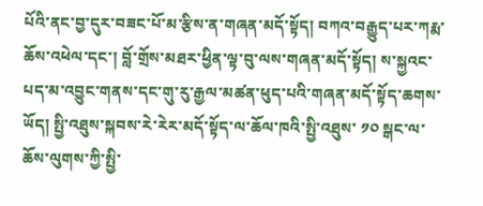པོའི་ནང་བྱ་དུར་བཟང་པོ་མ་རྩིས་ན་གཞན་མདོ་སྟོད། བཀའ་བརྒྱུད་པར་ཀརྨ་ཆོས་འཕེལ་དང་། བློ་གྲོས་མཐར་ཕྱིན་ལྟ་བུ་ལས་གཞན་མདོ་སྟོད། ས་སྐྱའང་པད་མ་འབྱུང་གནས་དང་གུ་རུ་རྒྱལ་མཚན་ཕུད་པའི་གཞན་མདོ་སྟོད་ཆགས་ཡོད། སྤྱི་འཐུས་སྐབས་རེ་རེར་མདོ་སྟོད་ལ་ཆོལ་ཁའི་སྤྱི་འཐུས་ ༡༠ སྒང་ལ་ཆོས་ལུགས་ཀྱི་སྤྱི་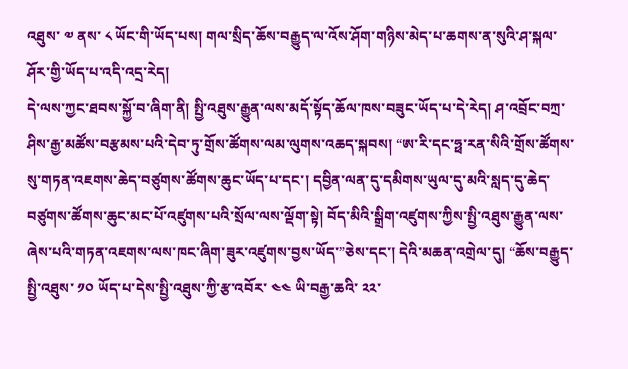འཐུས་ ༧ ནས་ ༨ ཡོང་གི་ཡོད་པས། གལ་སྲིད་ཆོས་བརྒྱུད་ལ་འོས་ཤོག་གཉིས་མེད་པ་ཆགས་ན་སུའི་ཤ་སྐལ་ཤོར་གྱི་ཡོད་པ་འདི་འདྲ་རེད།
དེ་ལས་ཀྱང་ཐབས་སྐྱོ་བ་ཞིག་ནི། སྤྱི་འཐུས་རྒྱུན་ལས་མདོ་སྟོད་ཆོལ་ཁས་བཟུང་ཡོད་པ་དེ་རེད། ཤ་འབྲོང་བཀྲ་ཤིས་རྒྱ་མཚོས་བརྩམས་པའི་དེབ་ཏུ་གྲོས་ཚོགས་ལམ་ལུགས་འཆད་སྐབས། “ཨ་རི་དང་ཧྥ་རན་སིའི་གྲོས་ཚོགས་སུ་གཏན་འཇགས་ཆེད་བཙུགས་ཚོགས་ཆུང་ཡོད་པ་དང་། དབྱིན་ལན་དུ་དམིགས་ཡུལ་དུ་མའི་སླད་དུ་ཆེད་བཙུགས་ཚོགས་ཆུང་མང་པོ་འཛུགས་པའི་སྲོལ་ལས་ལྡོག་སྟེ། བོད་མིའི་སྒྲིག་འཛུགས་ཀྱིས་སྤྱི་འཐུས་རྒྱུན་ལས་ཞེས་པའི་གཏན་འཇགས་ལས་ཁང་ཞིག་ཟུར་འཛུགས་བྱས་ཡོད་”ཅེས་དང་། དེའི་མཆན་འགྲེལ་དུ། “ཆོས་བརྒྱུད་སྤྱི་འཐུས་ ༡༠ ཡོད་པ་དེས་སྤྱི་འཐུས་ཀྱི་རྩ་འབོར་ ༤༤ ཡི་བརྒྱ་ཆའི་ ༢༢་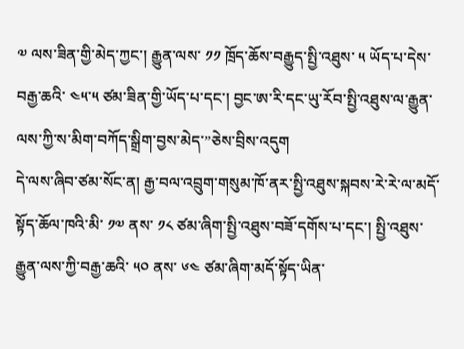༧ ལས་ཟིན་གྱི་མེད་ཀྱང་། རྒྱུན་ལས་ ༡༡ ཁྲོད་ཆོས་བརྒྱུད་སྤྱི་འཐུས་ ༥ ཡོད་པ་དེས་བརྒྱ་ཆའི་ ༤༥་༥ ཙམ་ཟིན་གྱི་ཡོད་པ་དང་། བྱང་ཨ་རི་དང་ཡུ་རོབ་སྤྱི་འཐུས་ལ་རྒྱུན་ལས་ཀྱི་ས་མིག་བཀོད་སྒྲིག་བྱས་མེད་”ཅེས་བྲིས་འདུག
དེ་ལས་ཞིབ་ཙམ་སོང་ན། རྒྱ་བལ་འབྲུག་གསུམ་ཁོ་ནར་སྤྱི་འཐུས་སྐབས་རེ་རེ་ལ་མདོ་སྟོད་ཆོལ་ཁའི་མི་ ༡༧ ནས་ ༡༨ ཙམ་ཞིག་སྤྱི་འཐུས་བཟོ་དགོས་པ་དང་། སྤྱི་འཐུས་རྒྱུན་ལས་ཀྱི་བརྒྱ་ཆའི་ ༥༠ ནས་ ༦༤ ཙམ་ཞིག་མདོ་སྟོད་ཡིན་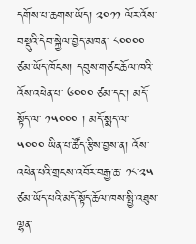དགོས་པ་ཆགས་ཡོད། ༢༠༡༡ ལོར་འོས་བསྡུའི་དེབ་སྐྱེལ་བྱེད་མཁན་ ༨༠༠༠༠ ཙམ་ཡོད་ཁོངས། དབུས་གཙང་ཆོལ་ཁའི་འོས་འཕེན་པ་ ༦༠༠༠ ཙམ་དང་། མདོ་སྟོད་ལ་ ༡༥༠༠༠ ། མདོ་སྨད་ལ་ ༥༠༠༠ ཡིན་པ་ཚོད་རྩིས་བྱས་ན། འོས་འཕེན་པའི་གྲངས་འབོར་བརྒྱ་ཆ་ ༡༨་༢༥ ཙམ་ཡོད་པའི་མདོ་སྟོད་ཆོལ་ཁས་སྤྱི་འཐུས་ལྷན་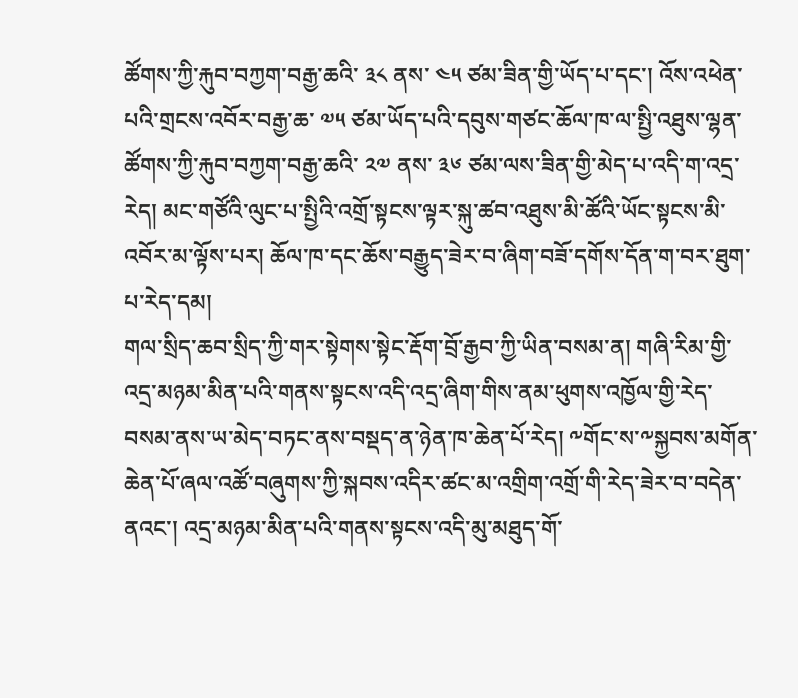ཚོགས་ཀྱི་རྐུབ་བཀྱག་བརྒྱ་ཆའི་ ༣༨ ནས་ ༤༥ ཙམ་ཟིན་གྱི་ཡོད་པ་དང་། འོས་འཕེན་པའི་གྲངས་འབོར་བརྒྱ་ཆ་ ༧༥ ཙམ་ཡོད་པའི་དབུས་གཙང་ཆོལ་ཁ་ལ་སྤྱི་འཐུས་ལྷན་ཚོགས་ཀྱི་རྐུབ་བཀྱག་བརྒྱ་ཆའི་ ༢༧ ནས་ ༣༦ ཙམ་ལས་ཟིན་གྱི་མེད་པ་འདི་ག་འདྲ་རེད། མང་གཙོའི་ལུང་པ་སྤྱིའི་འགྲོ་སྟངས་ལྟར་སྐུ་ཚབ་འཐུས་མི་ཚོའི་ཡོང་སྟངས་མི་འབོར་མ་ལྟོས་པར། ཆོལ་ཁ་དང་ཆོས་བརྒྱུད་ཟེར་བ་ཞིག་བཟོ་དགོས་དོན་ག་བར་ཐུག་པ་རེད་དམ།
གལ་སྲིད་ཆབ་སྲིད་ཀྱི་གར་སྟེགས་སྟེང་རྡོག་བྲོ་རྒྱབ་ཀྱི་ཡིན་བསམ་ན། གཞི་རིམ་གྱི་འདྲ་མཉམ་མིན་པའི་གནས་སྟངས་འདི་འདྲ་ཞིག་གིས་ནམ་ཕུགས་འཁྱོལ་གྱི་རེད་བསམ་ནས་ཡ་མེད་བཏང་ནས་བསྡད་ན་ཉེན་ཁ་ཆེན་པོ་རེད། ༸གོང་ས་༸སྐྱབས་མགོན་ཆེན་པོ་ཞལ་འཚོ་བཞུགས་ཀྱི་སྐབས་འདིར་ཚང་མ་འགྲིག་འགྲོ་གི་རེད་ཟེར་བ་བདེན་ནའང་། འདྲ་མཉམ་མིན་པའི་གནས་སྟངས་འདི་མུ་མཐུད་གོ་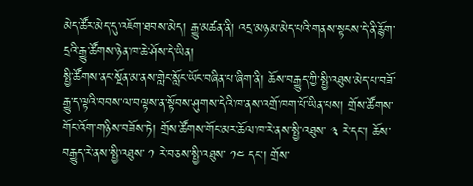མེད་ཚོར་མེད་དུ་འཇོག་ཐབས་མེད། རྒྱུ་མཚན་ནི། འདྲ་མཉམ་མེད་པའི་གནས་སྟངས་དེ་ནི་རྙོག་དྲའི་རྒྱུ་ཚོགས་ཉེན་ཁ་ཆེ་ཤོས་དེ་ཡིན།
སྤྱི་ཚོགས་ནང་སྔོན་མ་ནས་གླེང་སློང་ཡོང་བཞིན་པ་ཞིག་ནི། ཆོས་བརྒྱུད་ཀྱི་སྤྱི་འཐུས་མེད་པ་བཟོ་རྒྱུ་ད་ལྟའི་བབས་ལ་བལྟས་ན་སྟོབས་ཤུགས་དེའི་ཁ་ནས་འགྲོ་ཁག་པོ་ཡིན་པས། གྲོས་ཚོགས་གོང་འོག་གཉིས་བཟོས་ཏེ། གྲོས་ཚོགས་གོང་མར་ཆོལ་ཁ་རེ་ནས་སྤྱི་འཐུས་ ༣ རེ་དང་། ཆོས་བརྒྱུད་རེ་ནས་སྤྱི་འཐུས་ ༡ རེ་བཅས་སྤྱི་འཐུས་ ༡༤ དང་། གྲོས་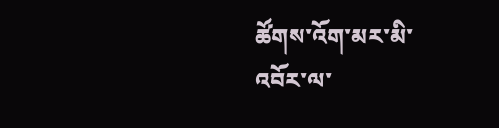ཚོགས་འོག་མར་མི་འབོར་ལ་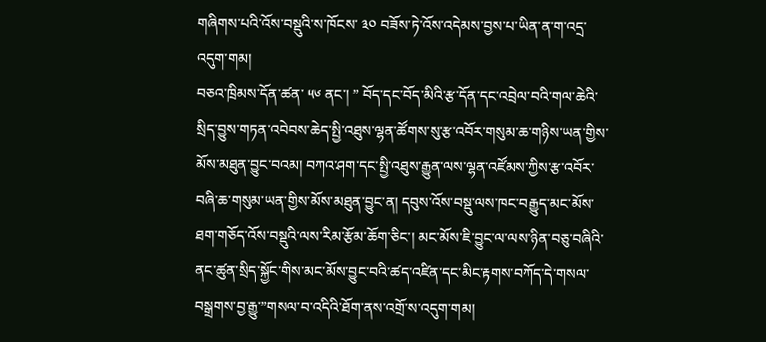གཞིགས་པའི་འོས་བསྡུའི་ས་ཁོངས་ ༣༠ བཟོས་ཏེ་འོས་འདེམས་བྱས་པ་ཡིན་ན་ག་འདྲ་འདུག་གམ།
བཅའ་ཁྲིམས་དོན་ཚན་ ༥༦ ནང་། ” བོད་དང་བོད་མིའི་རྩ་དོན་དང་འབྲེལ་བའི་གལ་ཆེའི་སྲིད་བྱུས་གཏན་འབེབས་ཆེད་སྤྱི་འཐུས་ལྷན་ཚོགས་སུ་རྩ་འབོར་གསུམ་ཆ་གཉིས་ཡན་གྱིས་མོས་མཐུན་བྱུང་བའམ། བཀའ་ཤག་དང་སྤྱི་འཐུས་རྒྱུན་ལས་ལྷན་འཛོམས་ཀྱིས་རྩ་འབོར་བཞི་ཆ་གསུམ་ཡན་གྱིས་མོས་མཐུན་བྱུང་ན། དབུས་འོས་བསྡུ་ལས་ཁང་བརྒྱུད་མང་མོས་ཐག་གཅོད་འོས་བསྡུའི་ལས་རིམ་རྩོམ་ཆོག་ཅིང་། མང་མོས་ཇི་བྱུང་ལ་ལས་ཉིན་བཅུ་བཞིའི་ནང་ཚུན་སྲིད་སྐྱོང་གིས་མང་མོས་བྱུང་བའི་ཚད་འཛིན་དང་མིང་རྟགས་བཀོད་དེ་གསལ་བསྒྲགས་བྱ་རྒྱུ་”གསལ་བ་འདིའི་ཐོག་ནས་འགྲོ་ས་འདུག་གམ།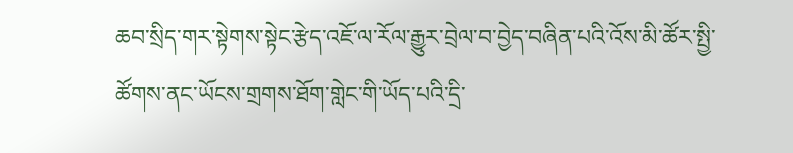ཆབ་སྲིད་གར་སྟེགས་སྟེང་རྩེད་འཇོ་ལ་རོལ་རྒྱུར་བྲེལ་བ་བྱེད་བཞིན་པའི་འོས་མི་ཚོར་སྤྱི་ཚོགས་ནང་ཡོངས་གྲགས་ཐོག་གླེང་གི་ཡོད་པའི་དྲི་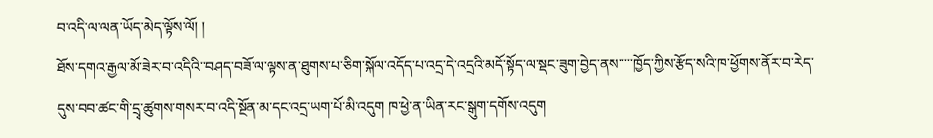བ་འདི་ལ་ལན་ཡོད་མེད་ལྟོས་ལོ། །
ཐོས་དགའ་རྒྱལ་མོ་ཟེར་བ་འདིའི་་བཤད་བཟོ་ལ་ལྟས་ན་ཐུགས་པ་ཅིག་སྐོལ་འདོད་པ་འདྲ་དེ་འདྲའི་མདོ་སྟོད་ལ་སྡང་ཟུག་བྱེད་ནས་་་་་ཁྱོད་ཀྱིས་རྩོད་སའི་ཁ་ཕྱོགས་ནོར་བ་རེད་
དུས་བབ་ཚང་གི་དྲྭ་ཚུགས་གསར་བ་འདི་སྔོན་མ་དང་འདྲ་ཡག་པོ་མི་འདུག ཁ་ཕྱེ་ན་ཡིན་རང་སྒུག་དགོས་འདུག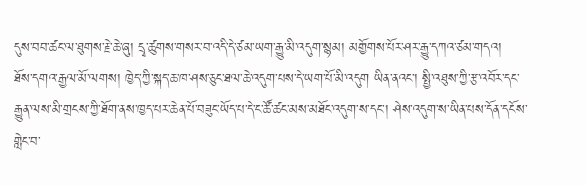དུས་བབ་ཚང་ལ་ཐུགས་རྗེ་ཆེ་ཞུ། དྲྭ་ཚུགས་གསར་བ་འདི་དེ་ཙམ་ཡག་རྒྱུ་མི་འདུག་སྙམ། མགྱོགས་པོར་ཤར་རྒྱུ་དཀའ་ཙམ་གདའ།
ཐོས་དགའ་རྒྱལ་མོ་ལགས། ཁྱེད་ཀྱི་སྐད་ཆ་ཁ་ཤས་ཅུང་ཐལ་ཆེ་འདུག་པས་དེ་ཡག་པོ་མི་འདུག ཡིན་ནའང་། སྤྱི་འཐུས་ཀྱི་རྩ་འབོར་དང་རྒྱུན་ལས་མི་གྲངས་ཀྱི་ཐོག་ནས་ཁྱད་པར་ཆེན་པོ་བཟུང་ཡོད་པ་དེ་ང་ཚོ་ཚང་མས་མཐོང་འདུག་ས་དང་། ཤེས་འདུག་ས་ཡིན་པས་དོན་དངོས་གླེང་བ་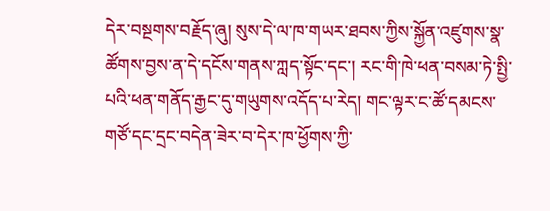དེར་བསྔགས་བརྗོད་ཞུ། སུས་དེ་ལ་ཁ་གཡར་ཐབས་ཀྱིས་སྐྱོན་འཛུགས་སྣ་ཚོགས་བྱས་ན་དེ་དངོས་གནས་ཀླད་སྟོང་དང་། རང་གི་ཁེ་ཕན་བསམ་ཏེ་སྤྱི་པའི་ཕན་གནོད་རྒྱང་དུ་གཡུགས་འདོད་པ་རེད། གང་ལྟར་ང་ཚོ་དམངས་གཙོ་དང་དྲང་བདེན་ཟེར་བ་དེར་ཁ་ཕྱོགས་ཀྱི་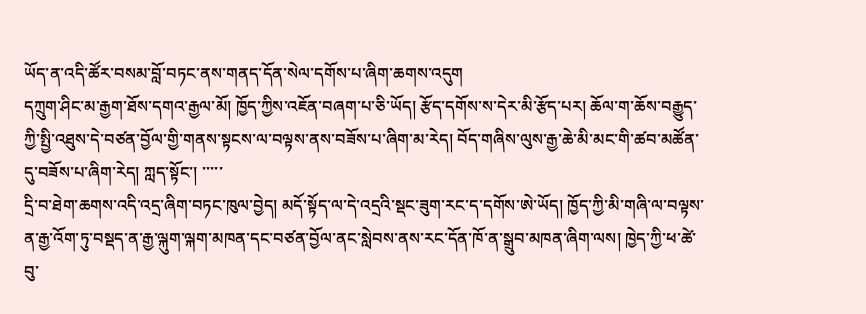ཡོད་ན་འདི་ཚོར་བསམ་བློ་བཏང་ནས་གནད་དོན་སེལ་དགོས་པ་ཞིག་ཆགས་འདུག
དཀྲུག་ཤིང་མ་རྒྱག་ཐོས་དགའ་རྒྱལ་མོ། ཁྱོད་ཀྱིས་འཇོན་བཞག་པ་ཅི་ཡོད། རྩོད་དགོས་ས་དེར་མི་རྩོད་པར། ཆོལ་ག་ཆོས་བརྒྱུད་ཀྱི་སྤྱི་འཐུས་དེ་བཙན་བྱོལ་གྱི་གནས་སྟངས་ལ་བལྟས་ནས་བཟོས་པ་ཞིག་མ་རེད། བོད་གཞིས་ལུས་རྒྱ་ཆེ་མི་མང་གི་ཚབ་མཚོན་དུ་བཟོས་པ་ཞིག་རེད། ཀླད་སྟོང་། ་་་་་
དྲི་བ་ཐེག་ཆགས་འདི་འདྲ་ཞིག་བཏང་ཁུལ་བྱེད། མདོ་སྟོད་ལ་དེ་འདྲའི་སྡང་ཟུག་རང་ད་དགོས་ཨེ་ཡོད། ཁྱོད་ཀྱི་མི་གཞི་ལ་བལྟས་ན་རྒྱ་འོག་ཏུ་བསྡད་ན་རྒྱ་ལྐུག་ལྐག་མཁན་དང་བཙན་བྱོལ་ནང་སླེབས་ནས་རང་དོན་ཁོ་ན་སྒྲུབ་མཁན་ཞིག་ལས། ཁྱེད་ཀྱི་ཕ་ཚེ་བུ་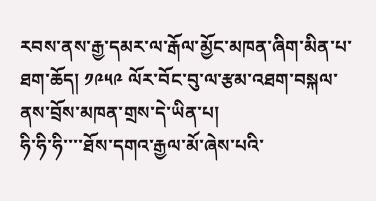རབས་ནས་རྒྱ་དམར་ལ་རྒོལ་མྱོང་མཁན་ཞིག་མིན་པ་ཐག་ཆོད། ༡༩༥༩ ལོར་བོང་བུ་ལ་རྩམ་འཐག་བསྐལ་ནས་བྲོས་མཁན་གྲས་དེ་ཡིན་པ།
ཧི་ཧི་ཧི་་་་ཐོས་དགའ་རྒྱལ་མོ་ཞེས་པའི་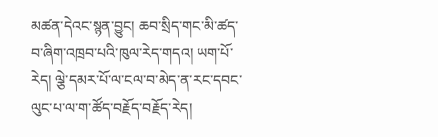མཚན་དེའང་སྙན་བྱུང། ཆབ་སྲིད་གང་མི་ཚད་བ་ཞིག་འཁྲབ་པའི་ཁུལ་རེད་གདའ། ཡག་པོ་རེད། ལྕེ་དམར་པོ་ལ་ངལ་བ་མེད་ན་རང་དབང་ལུང་པ་ལ་ག་ཚོད་བརྗོད་བརྗོད་རེད།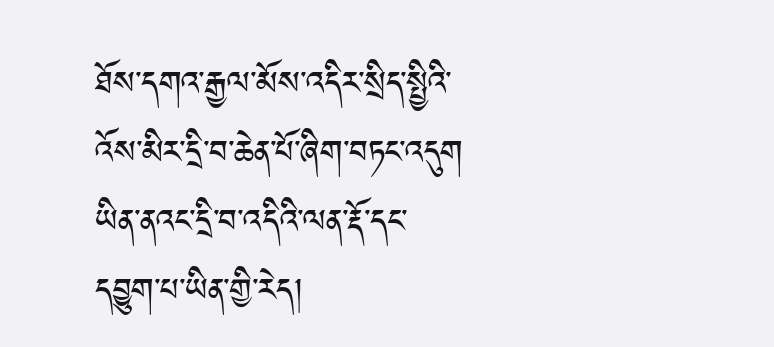ཐོས་དགའ་རྒྱལ་མོས་འདིར་སྲིད་སྤྱིའི་འོས་མིར་དྲི་བ་ཆེན་པོ་ཞིག་བཏང་འདུག ཡིན་ནའང་དྲི་བ་འདིའི་ལན་རྡོ་དང་དབྱུག་པ་ཡིན་གྱི་རེད།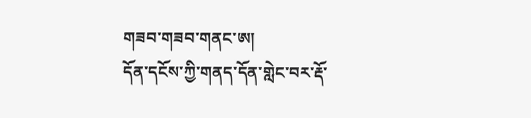གཟབ་གཟབ་གནང་ཨ།
དོན་དངོས་ཀྱི་གནད་དོན་གླེང་བར་རྡོ་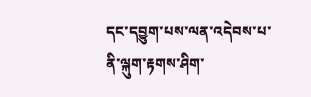དང་དབྱུག་པས་ལན་འདེབས་པ་ནི་ལྐུག་རྟགས་ཤིག་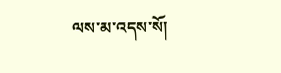ལས་མ་འདས་སོ།